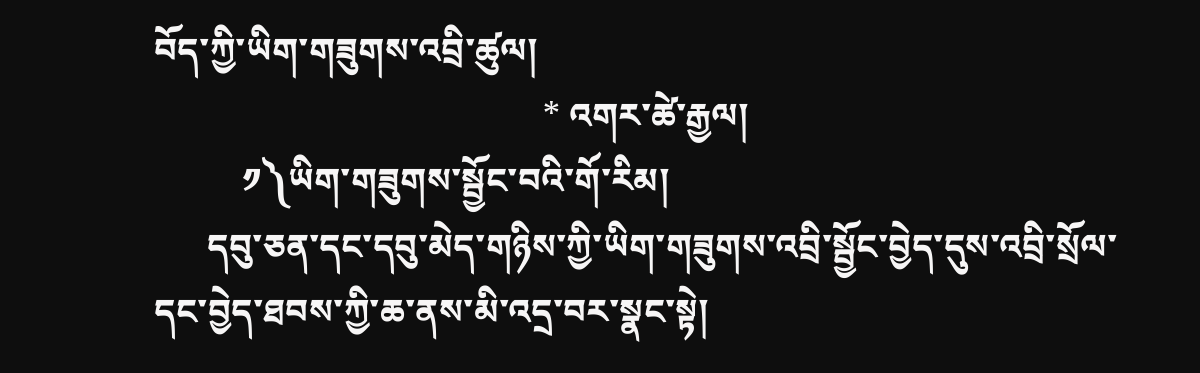བོད་ཀྱི་ཡིག་གཟུགས་འབྲི་ཚུལ།
                                            * འགར་ཚེ་རྒྱལ།
          ༡༽ཡིག་གཟུགས་སྦྱོང་བའི་གོ་རིམ།
      དབུ་ཅན་དང་དབུ་མེད་གཉིས་ཀྱི་ཡིག་གཟུགས་འབྲི་སྦྱོང་བྱེད་དུས་འབྲི་སྲོལ་དང་བྱེད་ཐབས་ཀྱི་ཆ་ནས་མི་འདྲ་བར་སྣང་སྟེ།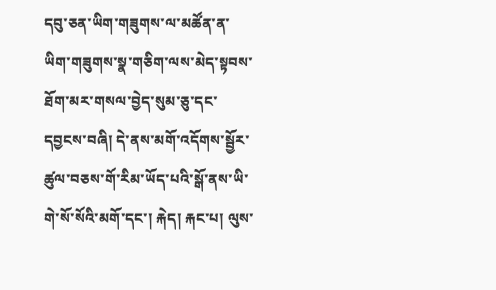དབུ་ཅན་ཡིག་གཟུགས་ལ་མཚོན་ན་ཡིག་གཟུགས་སྣ་གཅིག་ལས་མེད་སྟབས་ཐོག་མར་གསལ་བྱེད་སུམ་ཅུ་དང་དབྱངས་བཞི། དེ་ནས་མགོ་འདོགས་སྦྱོར་ཚུལ་བཅས་གོ་རིམ་ཡོད་པའི་སྒོ་ནས་ཡི་གེ་སོ་སོའི་མགོ་དང་། རྐེད། རྐང་པ། ལུས་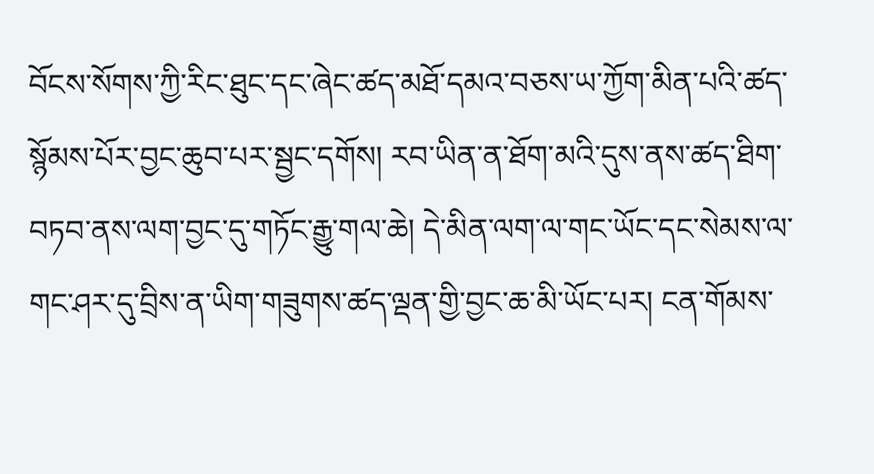བོངས་སོགས་ཀྱི་རིང་ཐུང་དང་ཞེང་ཚད་མཐོ་དམའ་བཅས་ཡ་ཀྱོག་མིན་པའི་ཚད་སྙོམས་པོར་བྱང་ཆུབ་པར་སྦྱང་དགོས། རབ་ཡིན་ན་ཐོག་མའི་དུས་ནས་ཚད་ཐིག་བཏབ་ནས་ལག་བྱང་དུ་གཏོང་རྒྱུ་གལ་ཆེ། དེ་མིན་ལག་ལ་གང་ཡོང་དང་སེམས་ལ་གང་ཤར་དུ་བྲིས་ན་ཡིག་གཟུགས་ཚད་ལྡན་གྱི་བྱང་ཆ་མི་ཡོང་པར། ངན་གོམས་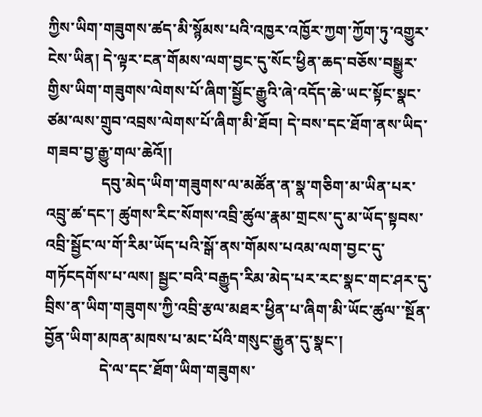ཀྱིས་ཡིག་གཟུགས་ཚད་མི་སྙོམས་པའི་འཁྱར་འཁྱོར་ཀྱག་ཀྱོག་ཏུ་འགྱུར་ངེས་ཡིན། དེ་ལྟར་ངན་གོམས་ལག་བྱང་དུ་སོང་ཕྱིན་ཆད་བཅོས་བསྒྱུར་གྱིས་ཡིག་གཟུགས་ལེགས་པོ་ཞིག་སྦྱོང་རྒྱུའི་ཞེ་འདོད་ཆེ་ཡང་སྟོང་སྣང་ཙམ་ལས་གྲུབ་འབྲས་ལེགས་པོ་ཞིག་མི་ཐོབ། དེ་བས་དང་ཐོག་ནས་ཡིད་གཟབ་བྱ་རྒྱུ་གལ་ཆེའོ།།
              དབུ་མེད་ཡིག་གཟུགས་ལ་མཚོན་ན་སྣ་གཅིག་མ་ཡིན་པར་འབྲུ་ཚ་དང་། ཚུགས་རིང་སོགས་འབྲི་ཚུལ་རྣམ་གྲངས་དུ་མ་ཡོད་སྟབས་འབྲི་སྦྱོང་ལ་གོ་རིམ་ཡོད་པའི་སྒོ་ནས་གོམས་པའམ་ལག་བྱང་དུ་གཏོངདགོས་པ་ལས། སྦྱང་བའི་བརྒྱུད་རིམ་མེད་པར་རང་སྣང་གང་ཤར་དུ་བྲིས་ན་ཡིག་གཟུགས་ཀྱི་འབྲི་རྩལ་མཐར་ཕྱིན་པ་ཞིག་མི་ཡོང་ཚུལ་་སྔོན་བྱོན་ཡིག་མཁན་མཁས་པ་མང་པོའི་གསུང་རྒྱུན་དུ་སྣང་།
              དེ་ལ་དང་ཐོག་ཡིག་གཟུགས་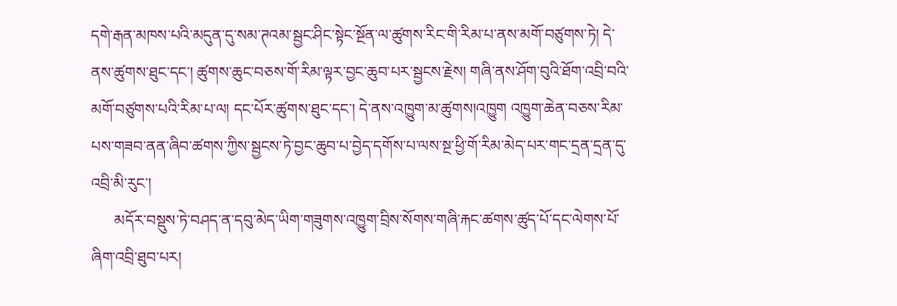དགེ་རྒན་མཁས་པའི་མདུན་དུ་སམ་ཊའམ་སྦྱང་ཤིང་སྟེང་སྔོན་ལ་ཚུགས་རིང་གི་རིམ་པ་ནས་མགོ་བཙུགས་ཏེ། དེ་ནས་ཚུགས་ཐུང་དང་། ཚུགས་ཆུང་བཅས་གོ་རིམ་ལྟར་བྱང་ཆུབ་པར་སྦྱངས་རྗེས། གཞི་ནས་ཤོག་བུའི་ཐོག་འབྲི་བའི་མགོ་བཙུགས་པའི་རིམ་པ་ལ། དང་པོར་ཚུགས་ཐུང་དང་། དེ་ནས་འཁྱུག་མ་ཚུགས།འཁྱུག འཁྱུག་ཆེན་བཅས་རིམ་པས་གཟབ་ནན་ཞིབ་ཚགས་ཀྱིས་སྦྱངས་ཏེ་བྱང་ཆུབ་པ་བྱེད་དགོས་པ་ལས་སྔ་ཕྱི་གོ་རིམ་མེད་པར་གང་དྲན་དྲན་དུ་འབྲི་མི་རུང་།
      མདོར་བསྡུས་ཏེ་བཤད་ན་དབུ་མེད་ཡིག་གཟུགས་འཁྱུག་བྲིས་སོགས་གཞི་རྐང་ཚགས་ཚུད་པོ་དང་ལེགས་པོ་ཞིག་འབྲི་ཐུབ་པར།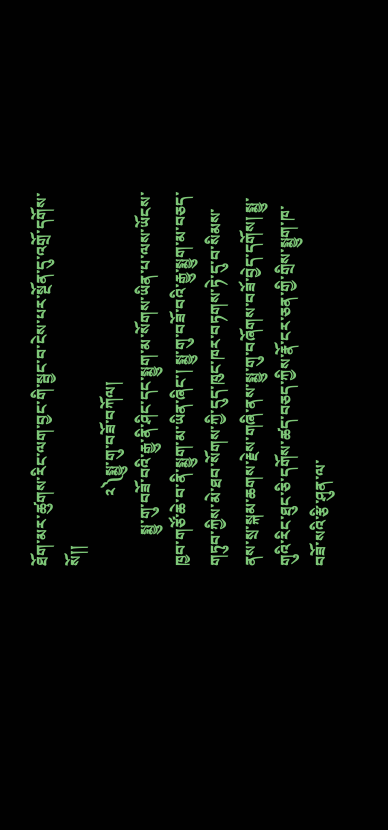ཐོག་མར་ཚུགས་རིང་ལག་བྱང་གི་སྦྱང་བ་ངེས་པར་སྔོན་དུ་འགྲོ་དགོས་སོ།།
                  ༢༽སྨྱུ་གུ་བཟོ་བཀོལ།
        སྨྱུ་གུ་བཟོ་བའི་རྒྱུ་ནི་ཤིང་དང་སྨྱུག་མ་སོགས་ཡིན་པ་ལས་ཡོངས་ཁྱབ་གཙོ་ཆེ་བ་ནི་སྨྱུག་མ་ཡིན་ཞིང་། སྨྱུ་གུ་བཟོ་བའི་རྒྱུ་སྨྱུག་མ་བཅད་གཏུབ་ཀྱིས་མེ་ཐབ་སོགས་ཀྱི་དུད་ཁུང་ཁར་བཏགས་ཏེ་དུ་བ་སིམས་ནས་སྲ་སྐམ་ཆགས་རྗེས་གཞི་ནས་སྨྱུ་གུ་བཞོགས་བཟོ་བྱེད་དགོས། སྨྱུ་གུའི་རིང་ཐུང་ཅི་དགོས་ཚད་བཅད་ཀྱིས་རྣོ་ངར་ཅན་གྱི་གྲིས་སྨྱུག་ཁ་བཟོ་སའི་རྩི་ཤུན་ལ་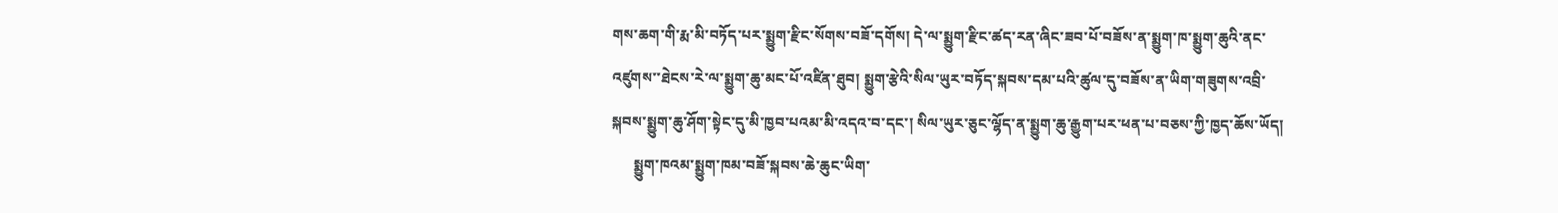གས་ཆག་གི་རྨ་མི་བཏོད་པར་སྨྱུག་རྫིང་སོགས་བཟོ་དགོས། དེ་ལ་སྨྱུག་རྫིང་ཚད་རན་ཞིང་ཟབ་པོ་བཟོས་ན་སྨྱུག་ཁ་སྨྱུག་ཆུའི་ནང་འཛུགས་་ཐེངས་རེ་ལ་སྨྱུག་ཆུ་མང་པོ་འཛིན་ཐུབ། སྨྱུག་རྩེའི་སིལ་ཡུར་བཏོད་སྐབས་དམ་པའི་ཚུལ་དུ་བཟོས་ན་ཡིག་གཟུགས་འབྲི་སྐབས་སྨྱུག་ཆུ་ཤོག་སྟེང་དུ་མི་ཁྱབ་པའམ་མི་འདའ་བ་དང་། སིལ་ཡུར་ཅུང་ལྷོད་ན་སྨྱུག་ཆུ་རྒྱུག་པར་ཕན་པ་བཅས་ཀྱི་ཁྱད་ཆོས་ཡོད།
      སྨྱུག་ཁའམ་སྨྱུག་ཁམ་བཟོ་སྐབས་ཆེ་ཆུང་ཡིག་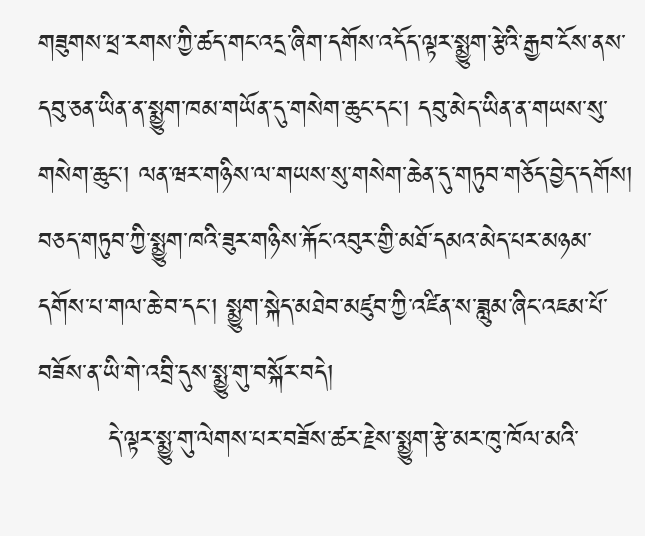གཟུགས་ཕྲ་རགས་ཀྱི་ཚད་གང་འདྲ་ཞིག་དགོས་འདོད་ལྟར་སྨྱུག་རྩེའི་རྒྱབ་ངོས་ནས་དབུ་ཅན་ཡིན་ན་སྨྱུག་ཁམ་གཡོན་དུ་གསེག་ཆུང་དང་། དབུ་མེད་ཡིན་ན་གཡས་སུ་གསེག་ཆུང་། ལན་ཝར་གཉིས་ལ་གཡས་སུ་གསེག་ཆེན་དུ་གཏུབ་གཅོད་བྱེད་དགོས། བཅད་གཏུབ་ཀྱི་སྨྱུག་ཁའི་ཟུར་གཉིས་རྐོང་འབུར་གྱི་མཐོ་དམའ་མེད་པར་མཉམ་དགོས་པ་གལ་ཆེ་བ་དང་། སྨྱུག་སྐེད་མཐེབ་མཛུབ་ཀྱི་འཛིན་ས་ཟླུམ་ཞིང་འཇམ་པོ་བཟོས་ན་ཡི་གེ་འབྲི་དུས་སྨྱུ་གུ་བསྐོར་བདེ།
        དེ་ལྟར་སྨྱུ་གུ་ལེགས་པར་བཟོས་ཚར་རྗེས་སྨྱུག་རྩེ་མར་ཁུ་ཁོལ་མའི་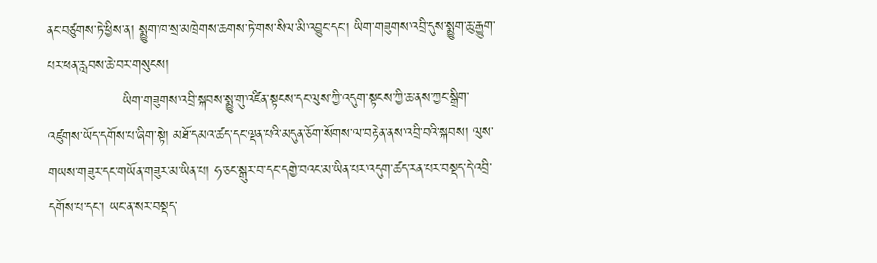ནང་བཙུགས་ཏེ་ཕྱིས་ན། སྨྱུག་ཁ་སྲ་མཁྲེགས་ཆགས་ཏེ་གས་སིལ་མི་འབྱུང་དང་། ཡིག་གཟུགས་འབྲི་དུས་སྨྱུག་ཆུ་རྒྱུག་པར་ཕན་རླབས་ཆེ་བར་གསུངས།
                ཡིག་གཟུགས་འབྲི་སྐབས་སྨྱུ་གུ་འཛིན་སྟངས་དང་ལུས་ཀྱི་འདུག་སྟངས་ཀྱི་ཆ་ནས་ཀྱང་སྒྲིག་འཛུགས་ཡོད་དགོས་པ་ཞིག་སྟེ། མཐོ་དམའ་ཚད་དང་ལྡན་པའི་མདུན་ཅོག་སོགས་ལ་བརྟེན་ནས་འབྲི་བའི་སྐབས། ལུས་གཡས་གཟུར་དང་གཡོན་གཟུར་མ་ཡིན་པ། ཧ་ཅང་སྒུར་བ་དང་དགྱེ་བའང་མ་ཡིན་པར་འདུག་ཚད་རན་པར་བསྡད་དེ་འབྲི་དགོས་པ་དང་། ཡང་ན་སར་བསྡད་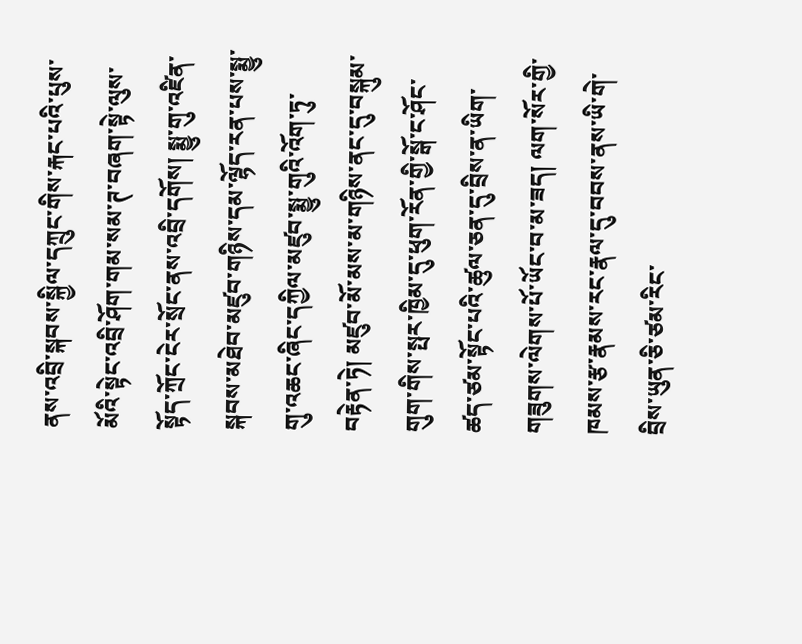ནས་འབྲི་སྐབས་སྐྱིལ་དཀྲུང་གིས་རྐང་པའི་པུས་མོའི་སྟེང་འབྲི་ཤོག་གམ་སམ་ཊ་བཞག་སྟེ་ལུས་སྟོད་ཀྲོང་ངེར་སྲོང་ནས་འབྲི་དགོས། སྨྱུ་གུ་འཛིན་སྐབས་མཐེབ་མཛུབ་གཉིས་དམ་ལྷོད་རན་པས་སྨྱུ་གུ་འཆང་ཞིང་དཀྱིལ་མཛུབ་སྨྱུ་གུའི་འོག་ཏུ་བརྟེན་ཏེ། མཛུབ་མོ་མས་མ་གཉིས་ནང་དུ་བསྐུམ་གུག་གིས་སྤར་ཁྱིམ་དུ་ཕུག་རོན་གྱི་སྒོ་ང་ཤོང་ཚད་ཙམ་སྟོང་པའི་ཚུལ་ཅན་དུ་བྲིས་ན་ཡིག་གཟུགས་ལེགས་པོ་ཡོང་བ་མ་ཟད། ལག་སོར་གྱི་ཁམས་རྩ་རྣམས་རང་རྣལ་དུ་བབས་ནས་ཡི་གེ་བྲིས་ཡུན་ཅི་ཙམ་རིང་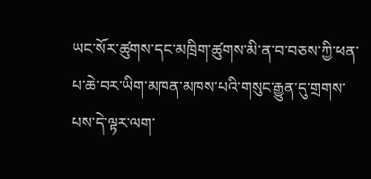ཡང་སོར་ཚུགས་དང་མཁྲིག་ཚུགས་མི་ན་བ་བཅས་ཀྱི་ཕན་པ་ཆེ་བར་ཡིག་མཁན་མཁས་པའི་གསུང་རྒྱུན་དུ་གྲགས་པས་དེ་ལྟར་ལག་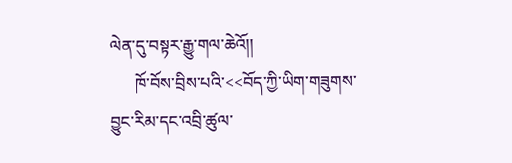ལེན་དུ་བསྟར་རྒྱུ་གལ་ཆེའོ།།
      ཁོ་བོས་བྲིས་པའི་<<བོད་ཀྱི་ཡིག་གཟུགས་བྱུང་རིམ་དང་འབྲི་ཚུལ་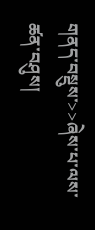གནད་བསྡུས་>>ཞེས་པ་ལས་ཚན་བཤུས།